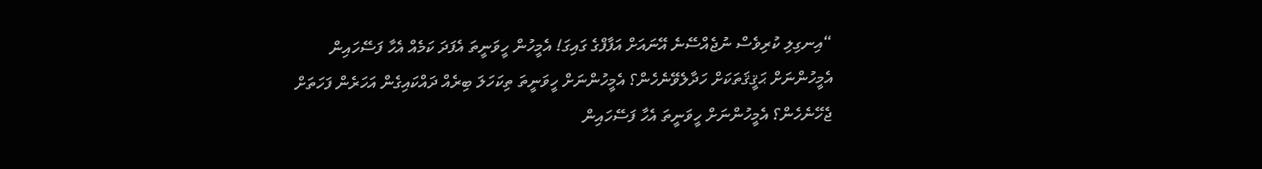“އިނގިލި ކުރިވެސް ނުޖެއްސޭނެ އޭނައަށް އަފާފްގެ ގައިގަ! އެމީހުން ހީވަނީތަ އެފަދަ ކަމެއް އެހާ ފަސޭހައިން އެމީހުންނަށް ޙަޤީޤަތަކަށް ހަދާލެވޭނެހެން؟ އެމީހުންނަށް ހީވަނީތަ ތިކަހަލަ ބިރެއް ދައްކައިގެން އަހަރެން ފަހަތަށް ޖެހޭނެހެން؟ އެމީހުންނަށް ހީވަނީތަ އެހާ ފަސޭހައިން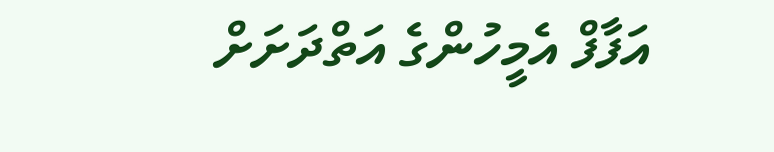އަފާފް އެމީހުންގެ އަތްދަށަށް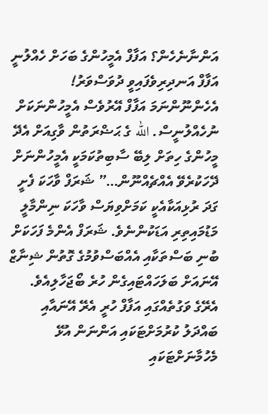އަންނާނެހެން؟ އަފާފް އެމީހުންގެ ބަހަށް ހެއްލުނީ އަފާފް އަނދިރިވެފައިވީ ދުވަސްވަރު! އެހެންނޫންނަމަ އަފާފް އޭރުވެސް އެމީހުންނަކަށް ނުހެއްލުނީސް. الله ގެ ޙަޟްރަތުން ވާގިއަށް އެދޭ މީހުންގެ ހިތަށް ލިބޭ ސާބިތުކަމަކީ އެމީހުންނަށް ދޭހަކުރެވޭ އެއްޗެއްނޫން…” ޝަރަފް ވާހަކަ ފެށީ ގަދަ ރުޅިއަކާއެކީ ކަމަށްވިޔަސް ވާހަކަ ނިންމާލީ މަޑުމައިތިރި އަޑަކުންނެވެ. ޝަރަފް އެންމެ ފަހަކަށް ބުނި ބަސްތަކާއި އެއްބަސްވުމުގެ ގޮތުން ޝިނާޒް އޭނައަށް ބަލަހައްޓައިގެން ހުރެ ބޯޖަހާލިއެވެ.
އެރޭގެ ވަގުތެއްގައި އަފާފް ހުރީ އެރޭ އޭނައާއި ބައްދަލު ކުރުމަށްޓަކައި އަންނަން އުޅޭ މެހުމާނަށްޓަކައި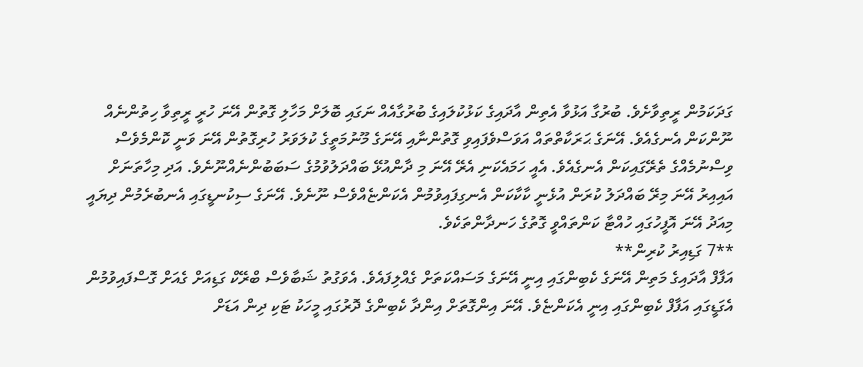ގަދަކަމުން ރީތިވާށެވެ. ބުރުގާ އަޅުވާ އެތިން އާދައިގެ ކަޅުކުލައިގެ ބުރުގާއެއް ނަގައި ބޮލަށް މަހާލި ގޮތުން އޭނަ ހުރީ ރީތިވާ ހިތުންނެއް ނޫންކަން އެނގެއެވެ. އޭނަގެ ޙަރަކާތްތައް އަވަސްވެފައިވި ގޮތުންނާއި އޭނަގެ މޫނުމަތީގެ ކުލަވަރު ހުރިގޮތުން އޭނަ ވަނީ ކޮންމެވެސް ވިސްނުމެއްގެ ތެރޭގައިކަން އެނގެއެވެ. އެއީ ހަމައެކަނި އެރޭ އޭނަ މި ދާންއުޅޭ ބައްދަލުވުމުގެ ސަބަބުންނެއްނޫނެވެ. އަދި މިހާތަނަށް އައިއިރު އޭނަ މިރޭ ބައްދަލު ކުރަން އުޅެނީ ކާކާކަން އެނގިފައިވުމުން އެކަންޏެއްވެސް ނޫނެވެ. އޭނަގެ ސިކުނޑީގައި އެނބުރެމުން ދިޔައީ މިއަދު އޭނަ އޮފީހުގައި ހުއްޓާ ކަންތައްވީ ގޮތުގެ ހަނދާންތަކެވެ.
**7 ގަޑިއިރު ކުރިން**
އަފާފް އާދައިގެ މަތިން އޭނަގެ ކެބިންގައި އިނީ އޭނަގެ މަސައްކަތަށް ގެއްލިފައެވެ. އެވަގުތު ޝަބާވެސް ބްރޭކް ގަޑިއަށް ގެއަށް ގޮސްފައިވުމުން އެގަޑީގައި އަފާފް ކެބިންގައި އިނީ އެކަންޏެވެ. އޭނަ އިންގޮތަށް އިންދާ ކެބިންގެ ދޮރުގައި މީހަކު ޓަކި ދިން އަޑަށް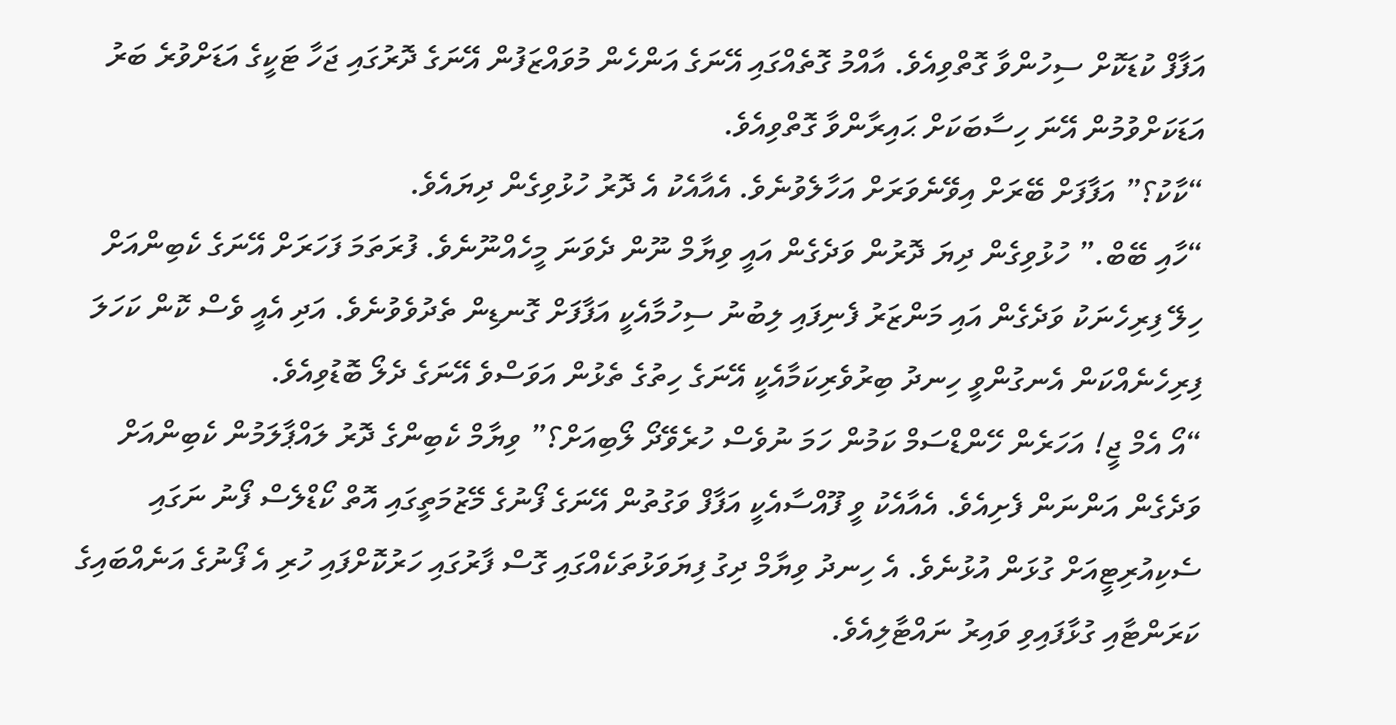އަފާފް ކުޑަކޮށް ސިހުންވާ ގޮތްވިއެވެ. އާއްމު ގޮތެއްގައި އޭނަގެ އަންހެން މުވައްޒަފުން އޭނަގެ ދޮރުގައި ޖަހާ ޓަކީގެ އަޑަށްވުރެ ބަރު އަޑަކަށްވުމުން އޭނަ ހިސާބަކަށް ޙައިރާންވާ ގޮތްވިއެވެ.
“ކާކު؟” އަފާފަށް ބޭރަށް އިވޭނެވަރަށް އަހާލެވުނެވެ. އެއާއެކު އެ ދޮރު ހުޅުވިގެން ދިޔައެވެ.
“ހާއި ބޭބް.” ހުޅުވިގެން ދިޔަ ދޮރުން ވަދެގެން އައީ ވިޔާމް ނޫން ދެވަނަ މީހެއްނޫނެވެ. ފުރަތަމަ ފަހަރަށް އޭނަގެ ކެބިންއަށް ހިލޭ ފިރިހެނަކު ވަދެގެން އައި މަންޒަރު ފެނިފައި ލިބުނު ސިހުމާއެކީ އަފާފަށް ގޮނޑިން ތެދުވެވުނެވެ. އަދި އެއީ ވެސް ކޮން ކަހަލަ ފިރިހެނެއްކަން އެނގުންވީ ހިނދު ބިރުވެރިކަމާއެކީ އޭނަގެ ހިތުގެ ތެޅުން އަވަސްވެ އޭނަގެ ދެލޯ ބޮޑުވިއެވެ.
“އޯ އެމް ޖީ! އަހަރެން ހޭންޑްސަމް ކަމުން ހަމަ ނުވެސް ހުރެވޭދޯ ލޯބިއަށް؟” ވިޔާމް ކެބިންގެ ދޮރު ލައްޕާލަމުން ކެބިންއަށް ވަދެގެން އަންނަން ފެށިއެވެ. އެއާއެކު ވީ ފޫއްސާއެކީ އަފާފް ވަގުތުން އޭނަގެ ފޯނުގެ މޭޒުމަތީގައި އޮތް ކޯޑްލެސް ފޯނު ނަގައި ސެކިއުރިޓީއަށް ގުޅަން އުޅުނެވެ. އެ ހިނދު ވިޔާމް ދިގު ފިޔަވަޅުތަކެއްގައި ގޮސް ފާރުގައި ހަރުކޮށްފައި ހުރި އެ ފޯނުގެ އަނެއްބައިގެ ކަރަންޓާއި ގުޅާފައިވި ވައިރު ނައްޓާލިއެވެ.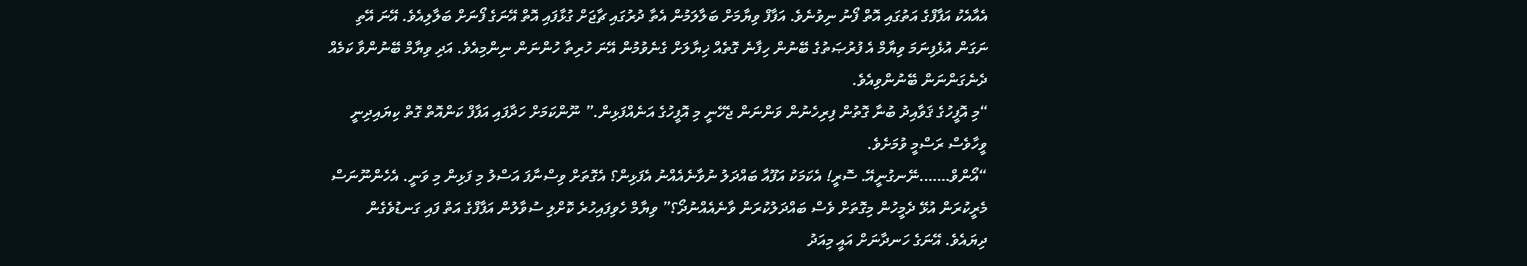އެއާއެކު އަފާފްގެ އަތުގައި އޮތް ފޯނު ނިވުނެވެ. އަފާފް ވިޔާމަށް ބަލާލަމުން އެތާ ދުރުގައި ޗާޖަށް ގުޅާފައި އޮތް އޭނަގެ ފޯނަށް ބަލާލިއެވެ. އޭނަ އޭތި ނަގަން އުޅެފިނަމަ ވިޔާމް އެ ފުރުޞަތުގެ ބޭނުން ހިފާނެ ގޮތެއް ޚިޔާލަށް ގެނެވުމުން އޭނަ ހުރިތާ ހުންނަން ނިންމިއެވެ. އަދި ވިޔާމް ބޭނުންވާ ކަމެއް ދެނެގަންނަން ބޭނުންވިއެވެ.
“މި އޮފީހުގެ ޤަވާއިދު ބުނާ ގޮތުން ފިރިހެނުން ވަންނަން ޖެހޭނީ މި އޮފީހުގެ އަނެއްފަޅިން.” ނޫންކަމަށް ހަދާފައި އަފާފް ކަންއޮތް ގޮތް ކިޔައިދިނީ ވީހާވެސް ރަސްމީ ވުމަށެވެ.
“އޯންވް…….ނޭނގުނީއޭ. ސޮރީ! އެކަމަކު އަފޫއާ ބައްދަލު ނުވާނެއެއްނު އެފަޅިން؟ އެގޮތަށް ވިސްނާފަ އަސްލު މި ފަޅިން މި ވަނީ. އެހެންނޫނަސް މެރީކުރަން އުޅޭ ދެމީހުން މިގޮތަށް ވެސް ބައްދަލުކުރަން ވާނެއެއްނުދޯ؟” ވިޔާމް ހެވިފައިހުރެ ކޮށްލި ސުވާލުން އަފާފްގެ އަތް ފައި ގަނޑުވެގެން ދިޔައެވެ. އޭނަގެ ހަނދާނަށް އައީ މިއަދު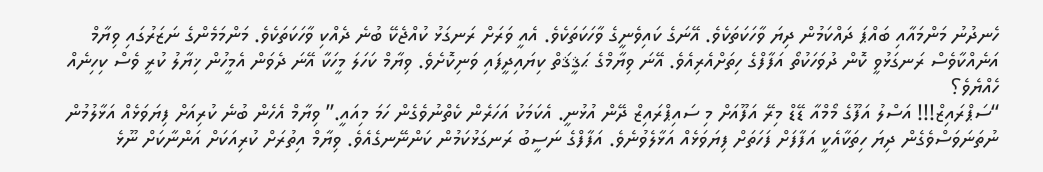ހެނދުނު މަންމައާއި ބައްޕަ ދައްކަމުން ދިޔަ ވާހަކަތަކެވެ. އޭނަގެ ކައިވެނީގެ ވާހަކަތަކެވެ. އެއީ ވަރަށް ރަނގަޅު ކުއްޖެކޭ ބުނެ ދެއްކި ވާހަކަތަކެވެ. މަންމަމެންގެ ނަޒަރުގައި ވިޔާމް އަނެއްކާވެސް ރަނގަޅުވީ ކޮން ދުވަހަކުތޯ އަފާފްގެ ހިތަށްއެރިއެވެ. އޭނަ ވިޔާމްގެ ޙަޤީޤަތް ކިޔައިދީފައި ވަނިކޮށެވެ. ވިޔާމް ކަހަލަ މީހަކާ އޭނަ ދެވަން އެމީހުން ޚިޔާލު ކުރީ ވެސް ކިހިނެއް ހެއްޔެވެ؟
“ސަޕްރައިޒް!!! އަސްލު އަފޫގެ މޯމްއާ ޑޭޑް މިރޭ އަފޫއަށް މި ސައިޕްރައިޒް ދޭން އުޅުނީ. އެކަމަކު އަހަރެން ކެތްނުވެގެން ހަމަ މިއައީ.” ވިޔާމް އެހެން ބުނެ ކުރިއަށް ފިޔަވަޅެއް އަޅާލުމުން ނުތަނަވަސްވެގެން ދިޔަ ހިތަކާއެކީ އަފާފަށް ފަހަތަށް ފިޔަވަޅެއް އަޅާލެވުނެވެ. އަފާފްގެ ނަސީބު ރަނގަޅުކަމުން ކަންނޭނގެއެވެ. ވިޔާމް އިތުރަށް ކުރިއަކަށް އަންނާކަށް ނޫޅެ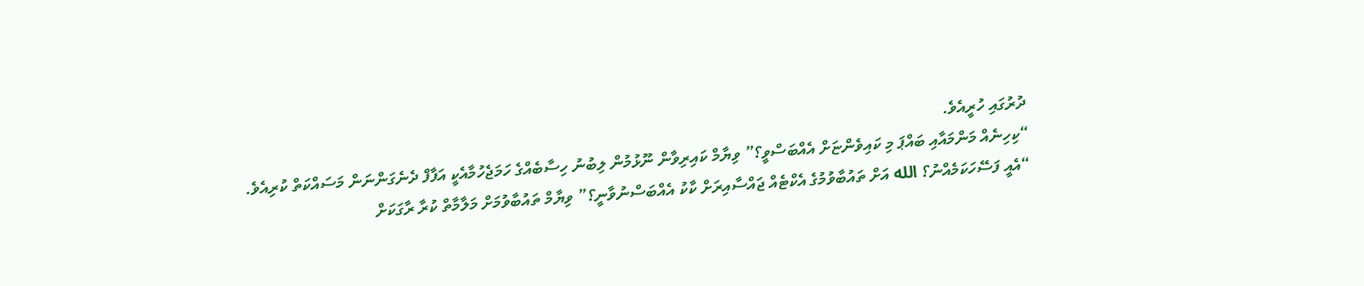ދުރުގައި ހުރީއެވެ.
“ކިހިނެއް މަންމައާއި ބައްޕަ މި ކައިވެންޏަށް އެއްބަސްވީ؟” ވިޔާމް ކައިރިވާން ނޫޅުމުން ލިބުނު ހިސާބެއްގެ ހަމަޖެހުމާއެކީ އަފާފް ދެނެގަންނަން މަސައްކަތް ކުރިއެވެ.
“އެއީ ފަސޭހަކަމެއްނު؟ الله އަށް ތައުބާވުމުގެ އެކްޓެއް ޖައްސާއިރަށް ކާކު އެއްބަސްނުވާނީ؟” ވިޔާމް ތައުބާވުމަށް މަލާމާތް ކުރާ ރާގަކަށް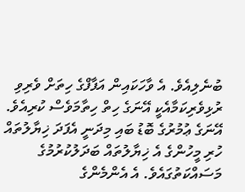ބުނެލިއެވެ. އެ ވާހަކައިން އަފާފްގެ ހިތަށް ވެރިވި ރުޅިވެރިކަމާއެކީ އޭނަގެ ހިތް ހިތާމަވެސް ކުރިއެވެ. އޭނަގެ ޢުމުރުގެ ބޮޑު ބައި މިދަނީ އެފަދަ ޚިޔާލުތައް ހުރި މީހުންގެ އެ ޚިޔާލުތައް ބަދަލުކުރުމުގެ މަސައްކަތުގައެވެ. އެ އެންމެންގެ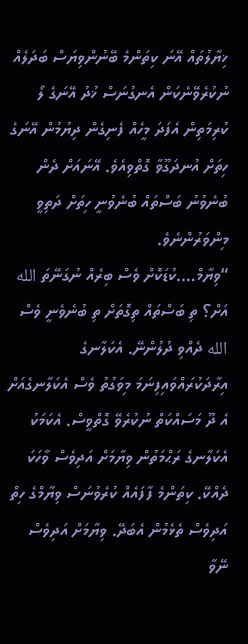ޚިޔާލުތައް އޭނަ ކިތަންމެ ބޭނުންވިޔަސް ބަދަލެއް ނުކުރެވޭނެކަން އެނގުނަސް ޚުދު އޭނަގެ ލޯ ކުރިމަތިން އެފަދަ މީހެއް ފެނިގެން ދިޔުމުން އޭނަގެ ހިތަށް އުނދަގޫވާ ގޮތްވިއެވެ. އޭނައަށް ދެން ބުނެވުނު ބަސްތައް ބުނެވުނީ ހިތަށް ދަތިވީ މިންވަރުންނެވެ.
“ވިޔާމް….ކުޑަކޮށް ވެސް ބިރެއް ނުގަނޭތަ الله އަށް؟ ތި ބަސްތައް ތިގޮތަށް ތި ބުނެވެނީ ވެސް الله ދެއްވި ދުލުންނޭ. އެކަލާނގެ އިރާދަކުރައްވައިފިނަމަ މިވަގުތު ވެސް އެކަލާނގެއަށް އެ ދޫ މަސައްކަތް ނުކުރެވޭ ގޮތްވީސް. އެކަމަކު އެކަލާނގެ ރަޙްމަތުން ވިޔާމަށް އަދިވެސް ވާހަކަ ދެއްކޭ. ކިތަންމެ ފާފައެއް ކުރެވުނަސް ވިޔާމްގެ ހިތް އަދިވެސް ތެޅެމުން އެބަދޭ. ވިޔާމަށް އަދިވެސް ނޭވާ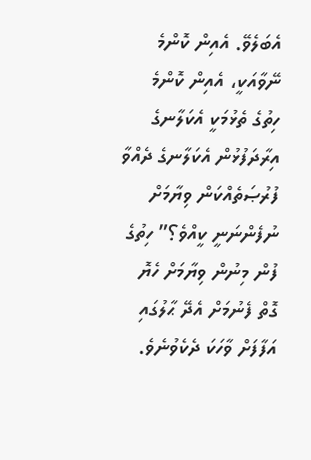އެބަލެވޭ. އެއިން ކޮންމެ ނޭވާއަކީ، އެއިން ކޮންމެ ހިތުގެ ތެޅުމަކީ އެކަލާނގެ އިރާދަފުޅުން އެކަލާނގެ ދެއްވާ ފުރުޞަތެއްކަން ވިޔާމަށް ނުފެންނަނީ ކީއްވެ؟” ހިތުގެ ފުން މިނުން ވިޔާމަށް ހެޔޮ ގޮތް ފެނުމަށް އެދޭ ޙާލުގައި އަފާފަށް ވާހަކަ ދެކެވުނެވެ.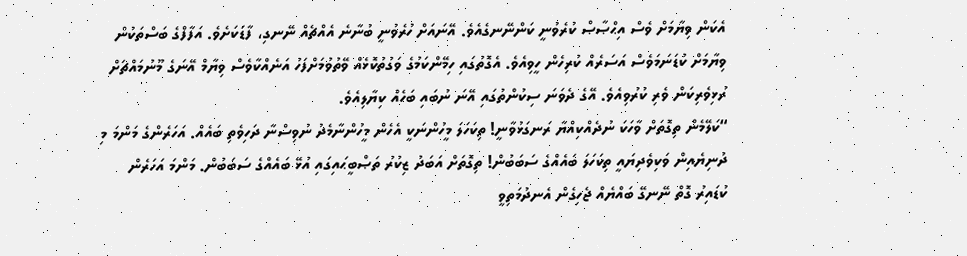އެކަން ވިޔާމަށް ވެސް އިޙްޞާޞް ކުރެވުނީ ކަންނޭނގެއެވެ. އޭނައަށް ހުރެވުނީ ބުނާނެ އެއްޗެއް ނޭނގި، ފާޑަކަށެވެ. އަފާފްގެ ބަސްތަކުން ވިޔާމަށް ކުޑަނަމަވެސް އަސަރެއް ކުރިހެން ހީވިއެވެ. އެގޮތުގައި ހިމޭންކަމުގެ ވަގުތުކޮޅެއް ވޭތުވުމަށްފަހު އަނެއްކާވެސް ވިޔާމް އޭނަގެ މޫނުމައްޗަށް ރުޅިވެރިކަން ވެރި ކުރުވިއެވެ. އޭގެ ދެވަނަ ސިކުންތުގައި އޭނަ ނުބައި ބަހެއް ކިޔާލިއެވެ.
“ކަލޭމެން ތިގޮތަށް ވާހަކަ ނުދެއްކިއްޔާ ރަނގަޅުވާނީ! ތިކަހަލަ މީހުންނަކީ އެހެން މީހުންނާމެދު ނުވިސްނާ ދަހިވެތި ބައެއް. އަހަރެންގެ މަންމަ މި ދުނިޔެއިން ވަކިވެދިޔައީ ތިކަހަލަ ބައެއްގެ ސަބަބުން! ތިގޮތަށް އަބަދު ޒިކުރު ތަޞްބީޙައިގައި އުޅޭ ބައެއްގެ ސަބަބުން. މަންމަ އަހަރެން ކުޑައިރު ގޮތް ނޭނގޭ ބައްޔެއް ޖެހިގެން އެނދުމަތިވީ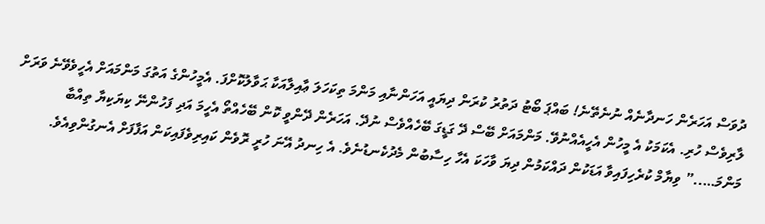ދުވަސް އަހަރެން ހަނދާނެއް ނުނެތޭނެ! ބައްޕަ ބޯޓު ދަތުރު ކުރަން ދިޔައީ އަހަންނާއި މަންމަ ތިކަހަލަ ޢާއިލާއަކާ ޙަވާލުކޮށްފަ. އެމީހުންގެ އަތުގަ މަންމައަށް އެހީވެވޭނެ ވަރަށް ލާރިވެސް ހުރި. އެކަމަކު އެ މީހުން އެހީއެއްނުވޭ. މަންމައަށް ބޭސް ދޭ ގަޑީގަ ބޭހެއްވެސް ނުދޭ. އަހަރެން ދޭންވީ ކޮން ބޭހެއްތޯ އެހީމަ އަދި ފަހުންނޭ ކިޔަކިޔާ ތިއްބާ މަންމަ…..” ވިޔާމް ކުރެހިފައިވާ އަޑަކުން ދައްކަމުން ދިޔަ ވާހަކަ އެހާ ހިސާބުން މެދުކެނޑުނެވެ. އެ ހިނދު އޭނަ ހުރީ ރޮވެން ކައިރިވެފައިކަން އަފާފަށް އެނގުންވިއެވެ.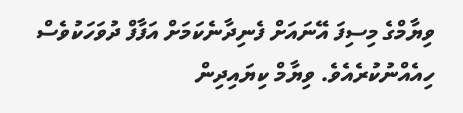ވިޔާމްގެ މިސިފަ އޭނައަށް ފެނިދާނެކަމަށް އަފާފް ދުވަހަކުވެސް ހިއެއްނުކުރެއެވެ. ވިޔާމް ކިޔައިދިން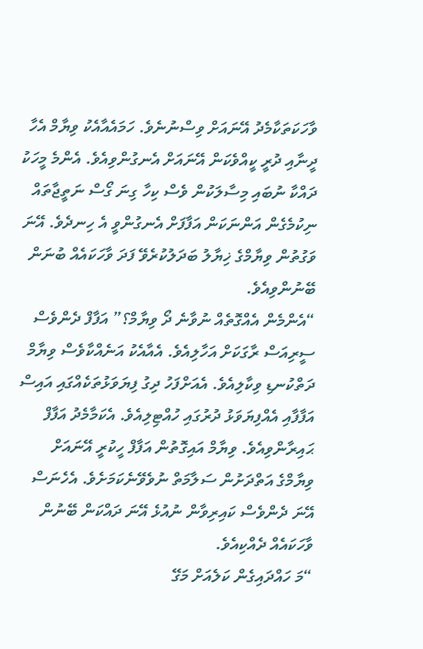ވާހަކަތަކާމެދު އޭނައަށް ވިސްނުނެވެ. ހަމައެއާއެކު ވިޔާމް އެހާ ދީނާއި ދުރީ ކީއްވެކަން އޭނައަށް އެނގުންވިއެވެ. އެންމެ މީހަކު ދައްކާ ނުބައި މިސާލަކުން ވެސް ކިހާ ގިނަ ގޯސް ނަތީޖާތައް ނިކުމެގެން އަންނަކަން އަފާފަށް އެނގުންވީ އެ ހިނދެވެ. އޭނަ ވަގުތުން ވިޔާމްގެ ޚިޔާލު ބަދަލުކުރެވޭ ފަދަ ވާހަކައެއް ބުނަން ބޭނުންވިއެވެ.
“އެންމެން އެއްގޮތެއް ނުވާނެ ދޯ ވިޔާމް؟” އަފާފް ދެންވެސް ސީރިއަސް ރާގަކަށް އަހާލިއެވެ. އެއާއެކު އަނެއްކާވެސް ވިޔާމް ދަތްކުނޑި ވިކާލިއެވެ. އެއަށްފަހު ދިގު ފިޔަވަޅުތަކެއްގައި އައިސް އަފާފާއި އެއްފިޔަވަޅު ދުރުގައި ހުއްޓިލިއެވެ. އެކަމާމެދު އަފާފް ޙައިރާންވިއެވެ. ވިޔާމް އައިގޮތުން އަފާފް ހީކުރީ އޭނައަށް ވިޔާމްގެ އަތްދަށުން ސަލާމަތް ނުވެވޭނެކަމަށެވެ. އެހެނަސް އޭނަ ދެންވެސް ކައިރިވާން ނުއުޅެ އޭނަ ދައްކަން ބޭނުން ވާހަކައެއް ދެއްކިއެވެ.
“މަ ހައްދައިގެން ކަލެއަށް މަގޭ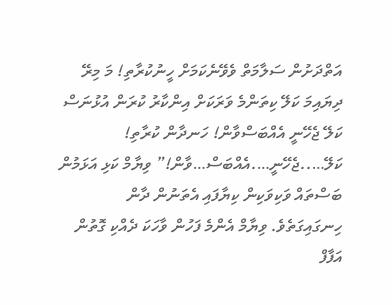އަތްދަށުން ސަލާމަތް ވެވޭނެކަމަށް ހީނުކުރާތި! މަ މިރޭ ދިޔައިމަ ކަލޭ ކިތަންމެ ވަރަކަށް އިންކާރު ކުރަން އުޅުނަސް ކަލޭ ޖެހޭނީ އެއްބަސްވާން! ހަނދާން ކުރާތި! ކަލޭ…..ޖެހޭނީ….އެއްބަސް…ވާން!” ވިޔާމް ކަޅި އަޅަމުން ބަސްތައް ވަކިވަކިން ކިޔާފައި އެތަނުން ދާން ހިނގައިގަތެވެ. ވިޔާމް އެންމެ ފަހުން ވާހަކަ ދެއްކި ގޮތުން އަފާފް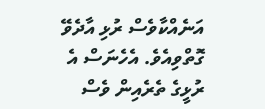އަނެއްކާވެސް ރުޅި އާދެވޭ ގޮތްވިއެވެ. އެހެނަސް އެ ރުޅީގެ ތެރެއިން ވެސް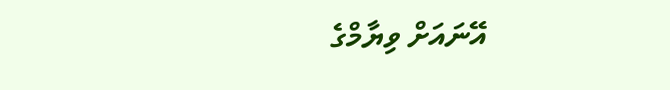އޭނައަށް ވިޔާމްގެ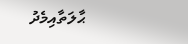ޙާލަތާއިމެދު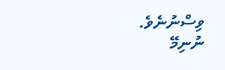ވިސްނުނެވެ.
ނުނިމޭ